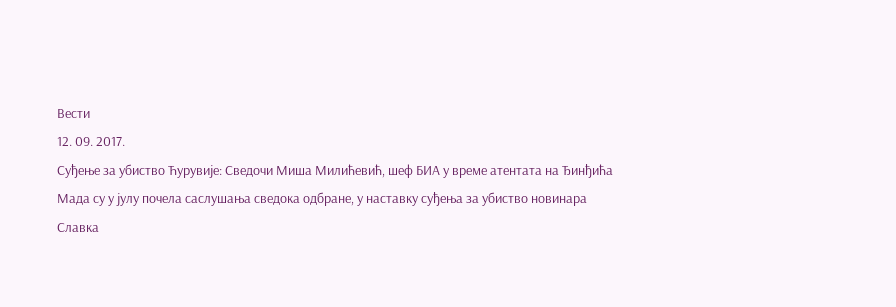Вести
12. 09. 2017.
Суђење за убиство Ћурувије: Сведочи Миша Милићевић, шеф БИА у време атентата на Ђинђића
Мада су у јулу почела саслушања сведока одбране, у наставку суђења за убиство новинара Славка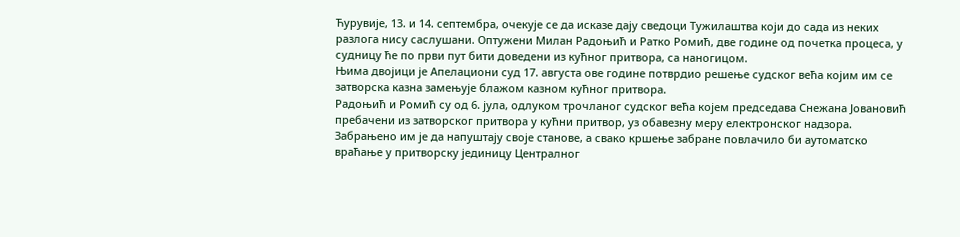Ћурувије, 13. и 14. септембра, очекује се да исказе дају сведоци Тужилаштва који до сада из неких разлога нису саслушани. Оптужени Милан Радоњић и Ратко Ромић, две године од почетка процеса, у судницу ће по први пут бити доведени из кућног притвора, са наногицом.
Њима двојици је Апелациони суд 17. августа ове године потврдио решење судског већа којим им се затворска казна замењује блажом казном кућног притвора.
Радоњић и Ромић су од 6. јула, одлуком трочланог судског већа којем председава Снежана Јовановић пребачени из затворског притвора у кућни притвор, уз обавезну меру електронског надзора. Забрањено им је да напуштају своје станове, а свако кршење забране повлачило би аутоматско враћање у притворску јединицу Централног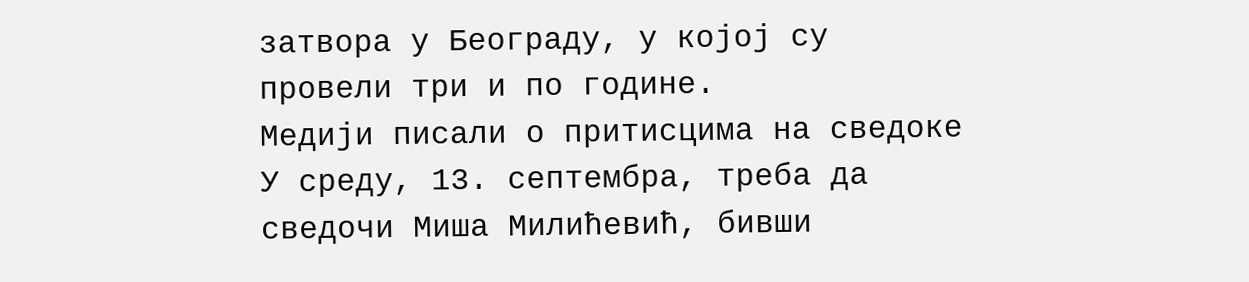затвора у Београду, у којој су провели три и по године.
Медији писали о притисцима на сведоке
У среду, 13. септембра, треба да сведочи Миша Милићевић, бивши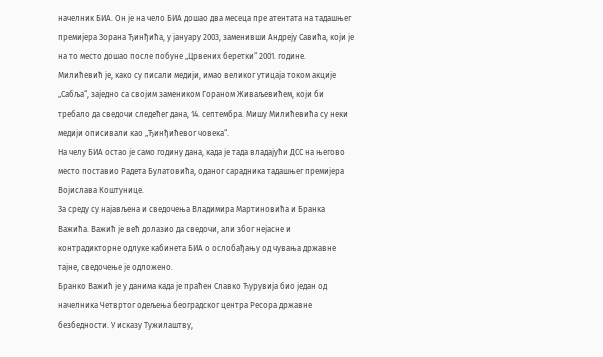начелник БИА. Он је на чело БИА дошао два месеца пре атентата на тадашњег премијера Зорана Ђинђића, у јануару 2003, заменивши Андреју Савића, који је на то место дошао после побуне „Црвених беретки“ 2001. године.
Милићевић је, како су писали медији, имао великог утицаја током акције „Сабља“, заједно са својим замеником Гораном Живаљевићем, који би требало да сведочи следећег дана, 14. септембра. Мишу Милићевића су неки медији описивали као „Ђинђићевог човека“.
На челу БИА остао је само годину дана, када је тада владајући ДСС на његово место поставио Радета Булатовића, оданог сарадника тадашњег премијера Војислава Коштунице.
За среду су најављена и сведочења Владимира Мартиновића и Бранка Важића. Важић је већ долазио да сведочи, али због нејасне и контрадикторне одлуке кабинета БИА о ослобађању од чувања државне тајне, сведочење је одложено.
Бранко Важић је у данима када је праћен Славко Ћурувија био један од начелника Четвртог одељења београдског центра Ресора државне безбедности. У исказу Тужилаштву,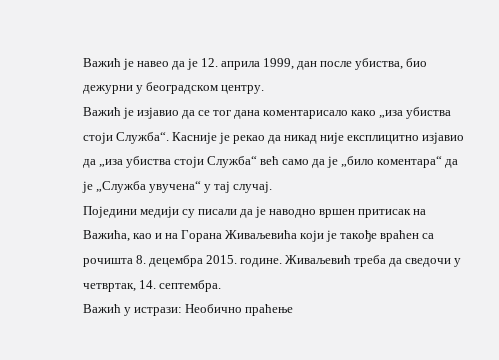Важић је навео да је 12. априла 1999, дан после убиства, био дежурни у београдском центру.
Важић је изјавио да се тог дана коментарисало како „иза убиства стоји Служба“. Касније је рекао да никад није експлицитно изјавио да „иза убиства стоји Служба“ већ само да је „било коментара“ да је „Служба увучена“ у тај случај.
Поједини медији су писали да је наводно вршен притисак на Важића, као и на Горана Живаљевића који је такође враћен са рочишта 8. децембра 2015. године. Живаљевић треба да сведочи у четвртак, 14. септембра.
Важић у истрази: Необично праћење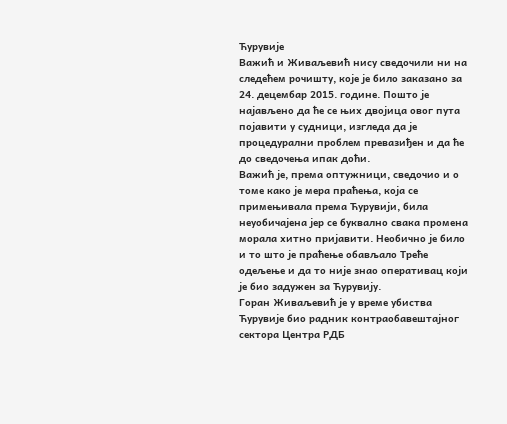Ћурувије
Важић и Живаљевић нису сведочили ни на следећем рочишту, које је било заказано за 24. децембар 2015. године. Пошто је најављено да ће се њих двојица овог пута појавити у судници, изгледа да је процедурални проблем превазиђен и да ће до сведочења ипак доћи.
Важић је, према оптужници, сведочио и о томе како је мера праћења, која се примењивала према Ћурувији, била неуобичајена јер се буквално свака промена морала хитно пријавити. Необично је било и то што је праћење обављало Треће одељење и да то није знао оперативац који је био задужен за Ћурувију.
Горан Живаљевић је у време убиства Ћурувије био радник контраобавештајног сектора Центра РДБ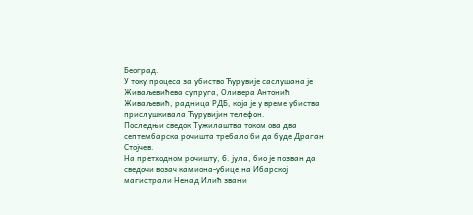Београд.
У току процеса за убиство Ћурувије саслушана је Живаљевићева супруга, Оливера Антонић Живаљевић, радница РДБ, која је у време убиства прислушкивала Ћурувијин телефон.
Последњи сведок Тужилаштва током ова два септембарска рочишта требало би да буде Драган Стојчев.
На претходном рочишту, 6. јула, био је позван да сведочи возач камиона-убице на Ибарској магистрали Ненад Илић звани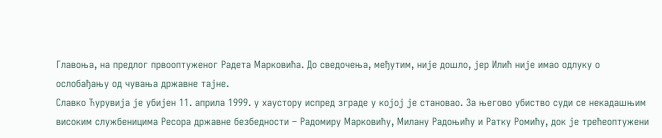Главоња, на предлог првооптуженог Радета Марковића. До сведочења, међутим, није дошло, јер Илић није имао одлуку о ослобађању од чувања државне тајне.
Славко Ћурувија је убијен 11. априла 1999. у хаустору испред зграде у којој је становао. За његово убиство суди се некадашњим високим службеницима Ресора државне безбедности – Радомиру Марковићу, Милану Радоњићу и Ратку Ромићу, док је трећеоптужени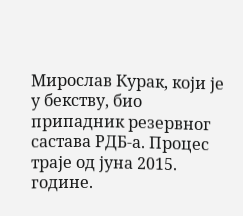Мирослав Курак, који је у бекству, био припадник резервног састава РДБ-а. Процес траје од јуна 2015. године.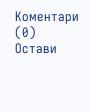Коментари (0)
Остави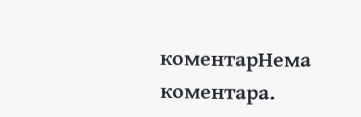коментарНема коментара.